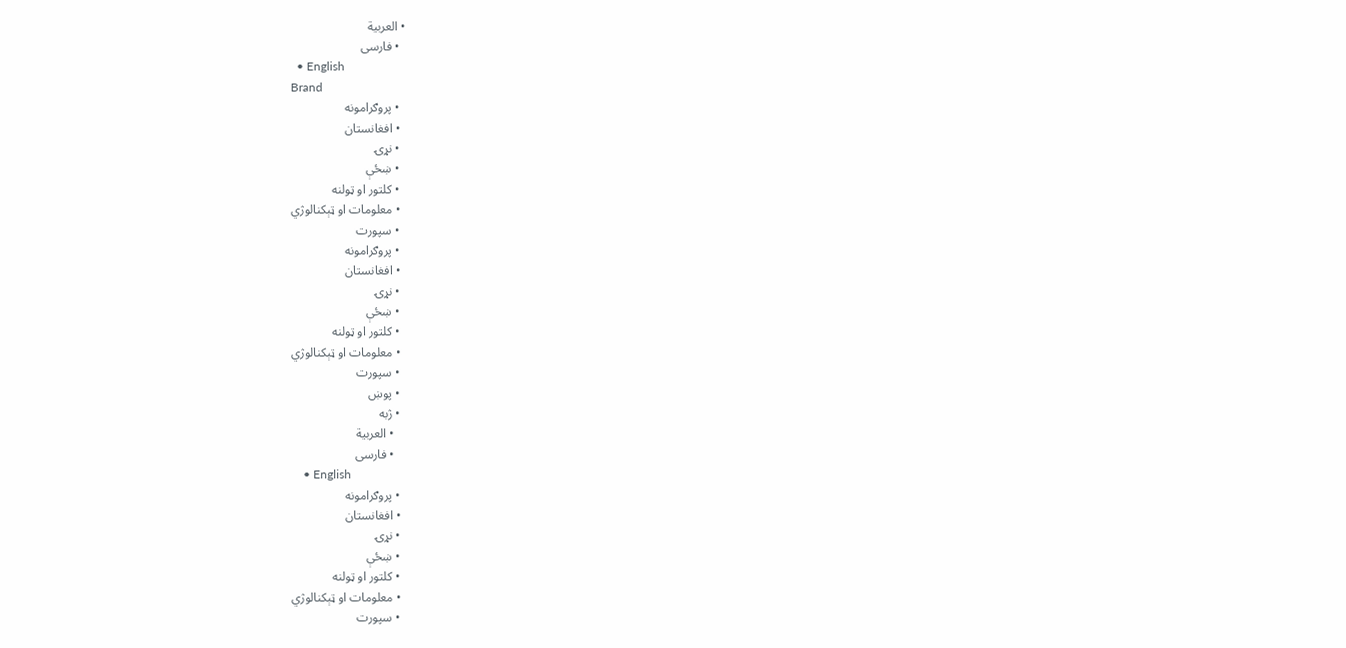• العربية
  • فارسی
  • English
Brand
  • پروګرامونه
  • افغانستان
  • نړۍ
  • ښځې
  • کلتور او ټولنه
  • معلومات او ټېکنالوژي
  • سپورت
  • پروګرامونه
  • افغانستان
  • نړۍ
  • ښځې
  • کلتور او ټولنه
  • معلومات او ټېکنالوژي
  • سپورت
  • پوښ
  • ژبه
    • العربية
    • فارسی
    • English
  • پروګرامونه
  • افغانستان
  • نړۍ
  • ښځې
  • کلتور او ټولنه
  • معلومات او ټېکنالوژي
  • سپورت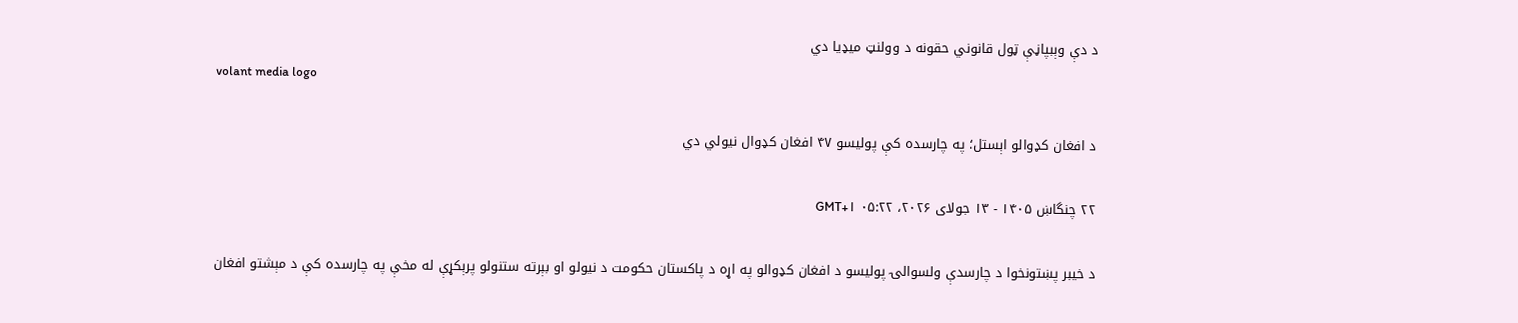د دې وېبپاڼې ټول قانوني حقونه د وولنټ میډیا دي
volant media logo

د افغان کډوالو اېستل؛ په چارسده کې پولیسو ۴۷ افغان کډوال نیولي دي

۲۲ چنگاښ ۱۴۰۵ - ۱۳ جولای ۲۰۲۶، ۰۵:۲۲ GMT+۱

د خیبر پښتونخوا د چارسدې ولسوالۍ پولیسو د افغان کډوالو په اړه د پاکستان حکومت د نیولو او بېرته ستنولو پرېکړې له مخې په چارسده کې د مېشتو افغان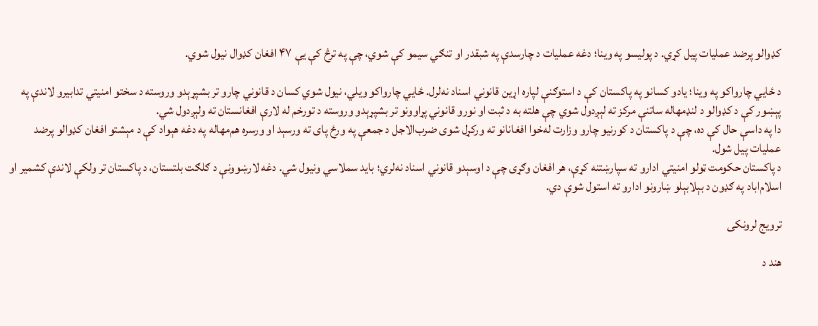کډوالو پرضد عملیات پیل کړي. د پولیسو په وینا؛ دغه عملیات د چارسدې په شبقدر او تنګي سیمو کې شوي، چې په ترڅ کې یې ۴۷ افغان کډوال نیول شوي.

د ځایي چارواکو په وینا؛ یادو کسانو په پاکستان کې د استوګنې لپاره اړین قانوني اسناد نه‌لرل. ځایي چارواکو ویلي، نیول شوي کسان د قانوني چارو تر بشپړېدو وروسته د سختو امنیتي تدابیرو لاندې په پېښور کې د کډوالو د لنډمهاله ساتنې مرکز ته لېږدول شوي چې هلته به د ثبت او نورو قانوني پړاوونو تر بشپړېدو وروسته د تورخم له لارې افغانستان ته ولېږدول شي.
دا په داسې حال کې ده، چې د پاکستان د کورنیو چارو وزارت له‌خوا افغانانو ته ورکړل شوی ضرب‌الاجل د جمعې په ورځ پای ته ورسېد او ورسره هم‌مهاله په دغه هېواد کې د مېشتو افغان کډوالو پرضد عملیات پیل شول.
د پاکستان حکومت ټولو امنیتي ادارو ته سپارښتنه کړې، هر افغان وګړی چې د اوسېدو قانوني اسناد نه‌لري؛ باید سملاسي ونیول شي. دغه لارښوونې د ګلګت بلتستان، د پاکستان تر ولکې لاندې کشمیر او اسلام‌اباد په ګډون د بېلابېلو ښارونو ادارو ته استول شوې دي.

ترویج لرونکی

هند د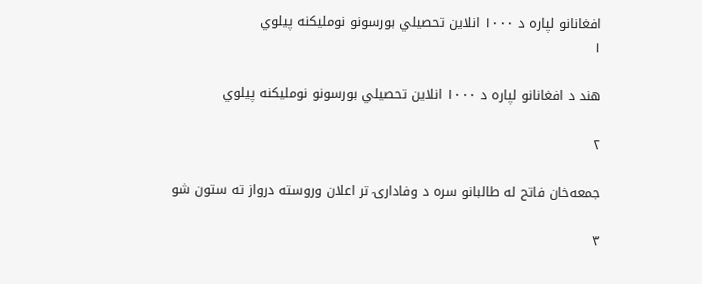افغانانو لپاره د ۱۰۰۰ انلاین تحصیلي بورسونو نوملیکنه پیلوي
۱

هند د افغانانو لپاره د ۱۰۰۰ انلاین تحصیلي بورسونو نوملیکنه پیلوي

۲

جمعه‌خان فاتح له طالبانو سره د وفادارۍ تر اعلان وروسته درواز ته ستون شو

۳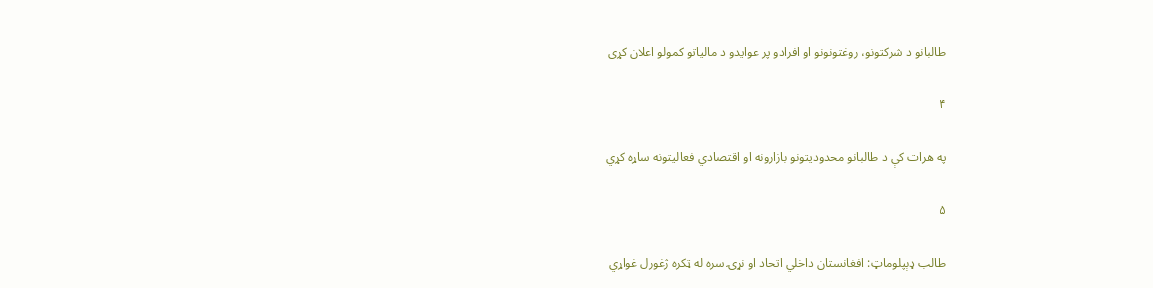طالبانو د شرکتونو، روغتونونو او افرادو پر عوایدو د مالیاتو کمولو اعلان کړی

۴

په هرات کې د طالبانو محدودیتونو بازارونه او اقتصادي فعالیتونه ساړه کړي

۵

طالب ډېپلوماټ: افغانستان داخلي اتحاد او نړۍ سره له ټکره ژغورل غواړي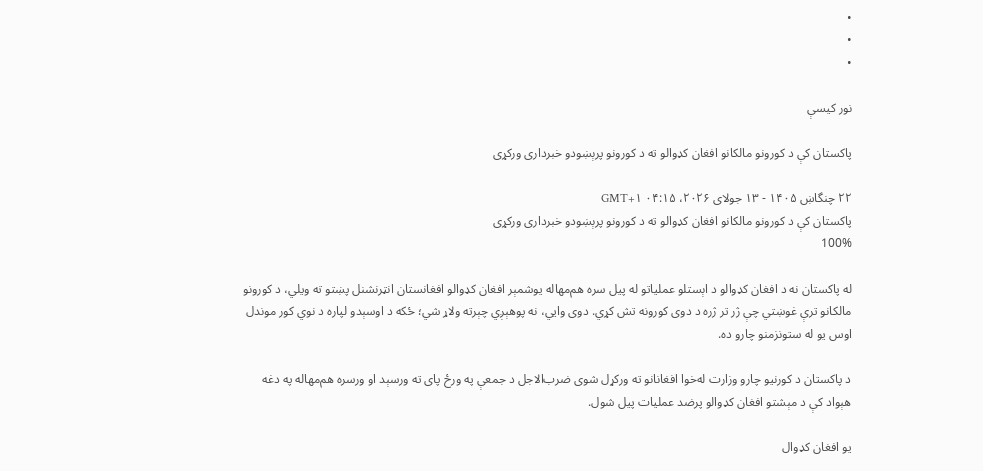•
•
•

نور کیسې

پاکستان کې د کورونو مالکانو افغان کډوالو ته د کورونو پرېښودو خبرداری ورکړی

۲۲ چنگاښ ۱۴۰۵ - ۱۳ جولای ۲۰۲۶، ۰۴:۱۵ GMT+۱
پاکستان کې د کورونو مالکانو افغان کډوالو ته د کورونو پرېښودو خبرداری ورکړی
100%

له پاکستان نه د افغان کډوالو د اېستلو عملیاتو له پیل سره هم‌مهاله یوشمېر افغان کډوالو افغانستان انټرنشنل پښتو ته ویلي، د کورونو مالکانو ترې غوښتي چې ژر تر ژره د دوی کورونه تش کړي. دوی وایي، نه پوهېږي چېرته ولاړ شي؛ ځکه د اوسېدو لپاره د نوي کور موندل اوس یو له ستونزمنو چارو ده.

د پاکستان د کورنیو چارو وزارت له‌خوا افغانانو ته ورکړل شوی ضرب‌الاجل د جمعې په ورځ پای ته ورسېد او ورسره هم‌مهاله په دغه هېواد کې د مېشتو افغان کډوالو پرضد عملیات پیل شول.

یو افغان کډوال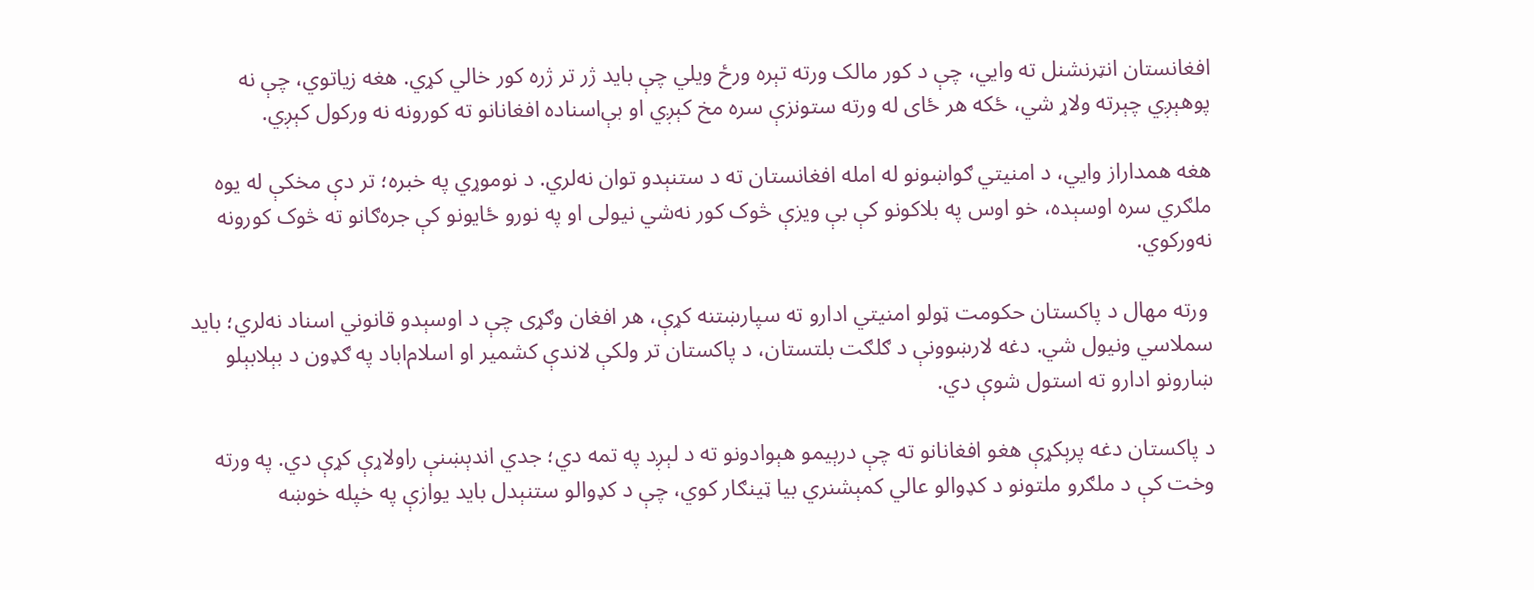افغانستان انټرنشنل ته وایي، چې د کور مالک ورته تېره ورځ ویلي چې باید ژر تر ژره کور خالي کړي. هغه زیاتوي، چې نه پوهېږي چېرته ولاړ شي، ځکه هر ځای له ورته ستونزې سره مخ کېږي او بې‌اسناده افغانانو ته کورونه نه ورکول کېږي.

هغه همداراز وایي، د امنیتي ګواښونو له امله افغانستان ته د ستنېدو توان نه‌لري. د نوموړي په خبره؛ تر دې مخکې له یوه ملګري سره اوسېده، خو اوس په بلاکونو کې بې ویزې څوک کور نه‌شي نیولی او په نورو ځایونو کې جره‌ګانو ته څوک کورونه نه‌ورکوي.

 ورته مهال د پاکستان حکومت ټولو امنیتي ادارو ته سپارښتنه کړې، هر افغان وګړی چې د اوسېدو قانوني اسناد نه‌لري؛ باید سملاسي ونیول شي. دغه لارښوونې د ګلګت بلتستان، د پاکستان تر ولکې لاندې کشمیر او اسلام‌اباد په ګډون د بېلابېلو ښارونو ادارو ته استول شوې دي.

د پاکستان دغه پرېکړې هغو افغانانو ته چې درېیمو هېوادونو ته د لېږد په تمه دي؛ جدي اندېښنې راولاړې کړې دي. په ورته وخت کې د ملګرو ملتونو د کډوالو عالي کمېشنري بیا ټینګار کوي، چې د کډوالو ستنېدل باید یوازې په خپله خوښه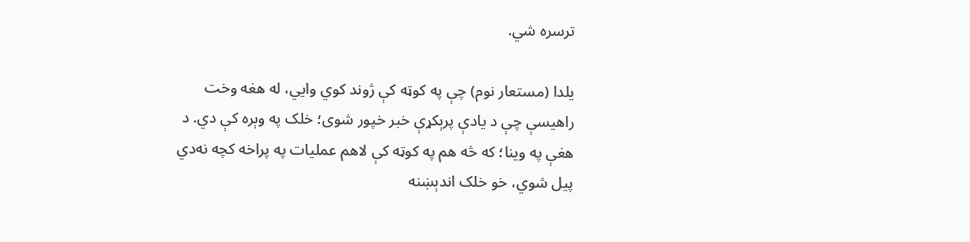ترسره شي.

یلدا (مستعار نوم) چې په کوټه کې ژوند کوي وایي، له هغه وخت راهیسې چې د یادې پرېکړې خبر خپور شوی؛ خلک په وېره کې دي. د هغې په وینا؛ که څه هم په کوټه کې لاهم عملیات په پراخه کچه نه‌دي پیل شوي، خو خلک اندېښنه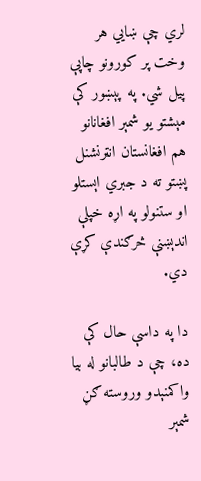لري چې ښایي هر وخت پر کورونو چاپې پیل شي. په پېښور کې مېشتو یو شمېر افغانانو هم افغانستان انټرنشنل پښتو ته د جبري اېستلو او ستنولو په اړه خپلې اندېښنې څرګندې کړې دي.

دا په داسې حال کې ده، چې د طالبانو له بیا واکمنېدو وروسته ګڼ شمېر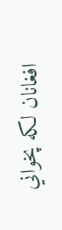افغانان لکه پخواني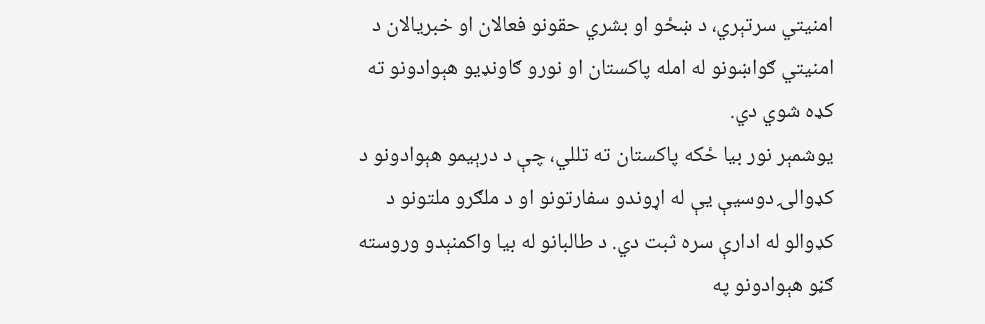امنیتي سرتېري، د ښځو او بشري حقونو فعالان او خبریالان د امنیتي ګواښونو له امله پاکستان او نورو ګاونډیو هېوادونو ته کډه شوي دي.
یوشمېر نور بیا ځکه پاکستان ته تللي، چې د درېیمو هېوادونو د کډوالۍ دوسیې یې له اړوندو سفارتونو او د ملګرو ملتونو د کډوالو له ادارې سره ثبت دي. د طالبانو له بیا واکمنېدو وروسته ګڼو هېوادونو په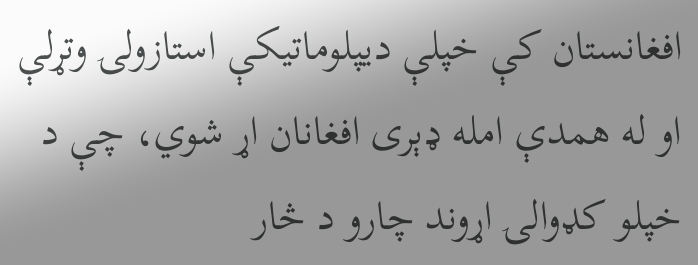افغانستان کې خپلې دیپلوماتیکې استازولۍ وتړلې او له همدې امله ډېری افغانان اړ شوي، چې د خپلو کډوالۍ اړوند چارو د څار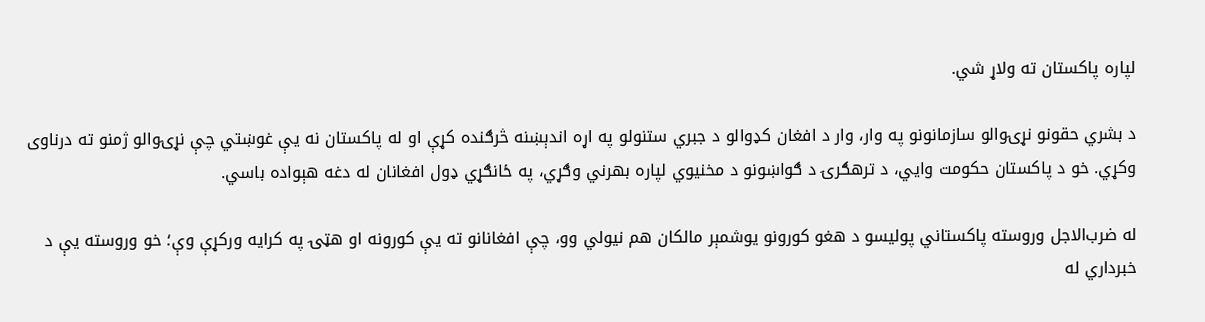لپاره پاکستان ته ولاړ شي.

د بشري حقونو نړۍوالو سازمانونو په وار، وار د افغان کډوالو د جبري ستنولو په اړه اندېښنه څرګنده کړې او له پاکستان نه یې غوښتي چې نړۍوالو ژمنو ته درناوی وکړي. خو د پاکستان حکومت وایي، د ترهګرۍ د ګواښونو د مخنیوي لپاره بهرني وګړي، په ځانګړي ډول افغانان له دغه هېواده باسي.

له ضرب‌الاجل وروسته پاکستاني پولیسو د هغو کورونو یوشمېر مالکان هم نیولي وو، چې افغانانو ته یې کورونه او هټۍ په کرایه ورکړې وې؛ خو وروسته یې د خبرداري له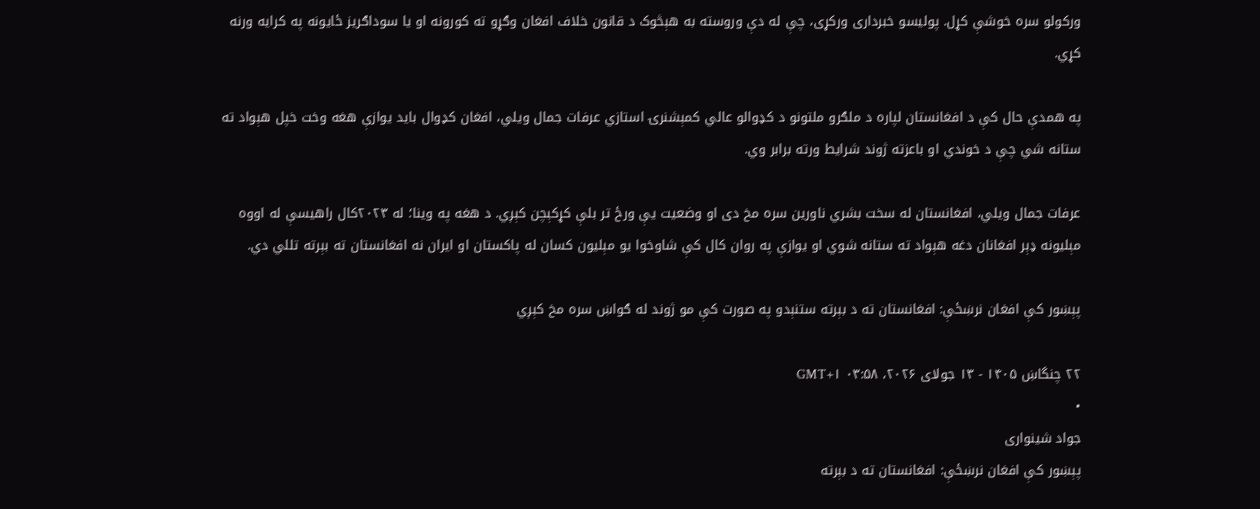ورکولو سره خوشې کړل. پولیسو خبرداری ورکړی، چې له دې وروسته به هېڅوک د قانون خلاف افغان وګړو ته کورونه او یا سوداګریز ځایونه په کرایه ورنه کړي.

په همدې حال کې د افغانستان لپاره د ملګرو ملتونو د کډوالو عالي کمېشنرۍ استازي عرفات جمال ویلي، افغان کډوال باید یوازې هغه وخت خپل هېواد ته ستانه شي چې د خوندي او باعزته ژوند شرایط ورته برابر وي.

عرفات جمال ویلي، افغانستان له سخت بشري ناورین سره مخ دی او وضعیت یې ورځ تر بلې کړکېچن کېږي. د هغه په وینا؛ له ۲۰۲۳کال راهیسې له اووه مېلیونه ډېر افغانان دغه هېواد ته ستانه شوي او یوازې په روان کال کې شاوخوا یو مېلیون کسان له پاکستان او ایران نه افغانستان ته بېرته تللي دي.

پېښور کې افغان نرښځې: افغانستان ته د بېرته ستنېدو په صورت کې مو ژوند له ګواښ سره مخ کېږي

۲۲ چنگاښ ۱۴۰۵ - ۱۳ جولای ۲۰۲۶، ۰۳:۵۸ GMT+۱
•
جواد شينواری
پېښور کې افغان نرښځې: افغانستان ته د بېرته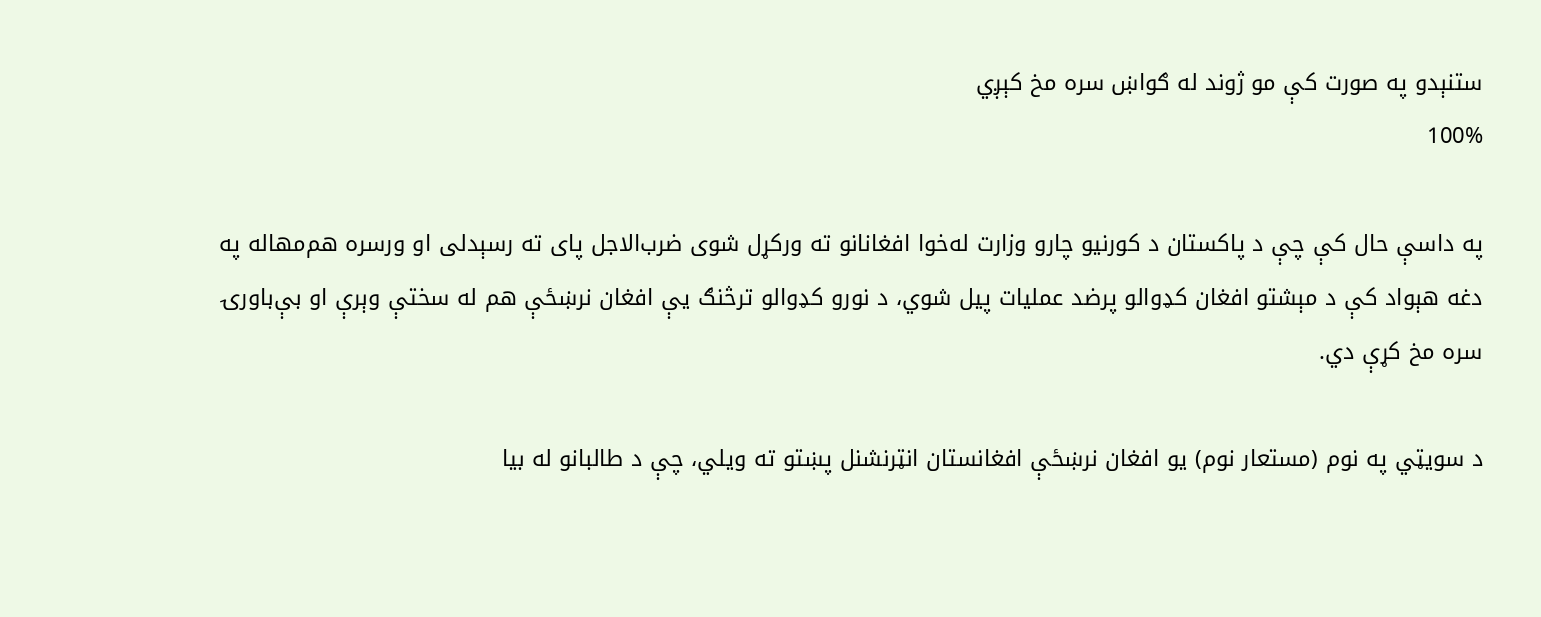ستنېدو په صورت کې مو ژوند له ګواښ سره مخ کېږي
100%

په داسې حال کې چې د پاکستان د کورنیو چارو وزارت له‌خوا افغانانو ته ورکړل شوی ضرب‌الاجل پای ته رسېدلی او ورسره هم‌مهاله په دغه هېواد کې د مېشتو افغان کډوالو پرضد عملیات پیل شوي، د نورو کډوالو ترڅنګ یې افغان نرښځې هم له سختې وېرې او بې‌باورۍ سره مخ کړې دي.

د سویټي په نوم (مستعار نوم) یو افغان نرښځې افغانستان انټرنشنل پښتو ته ویلي، چې د طالبانو له بیا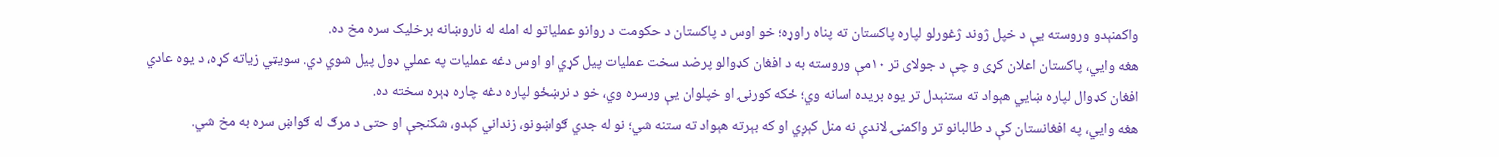واکمنېدو وروسته یې د خپل ژوند ژغورلو لپاره پاکستان ته پناه راوړه؛ خو اوس د پاکستان د حکومت د روانو عملیاتو له امله له ناروښانه برخلیک سره مخ ده.
هغه وایي، پاکستان اعلان کړی و چې د جولای تر ۱۰مې وروسته به د افغان کډوالو پرضد سخت عملیات پیل کړي او اوس دغه عملیات په عملي ډول پیل شوي دي. سویټي زیاته کړه، د یوه عادي افغان کډوال لپاره ښايي هېواد ته ستنېدل تر یوه بریده اسانه وي؛ ځکه کورنۍ او خپلوان یې ورسره وي، خو د نرښځو لپاره دغه چاره ډېره سخته ده.
هغه وایي، په افغانستان کې د طالبانو تر واکمنۍ لاندې نه منل کېږي او که بېرته هېواد ته ستنه شي؛ نو له جدي ګواښونو، زنداني کېدو، شکنجې او حتی د مرګ له ګواښ سره به مخ شي.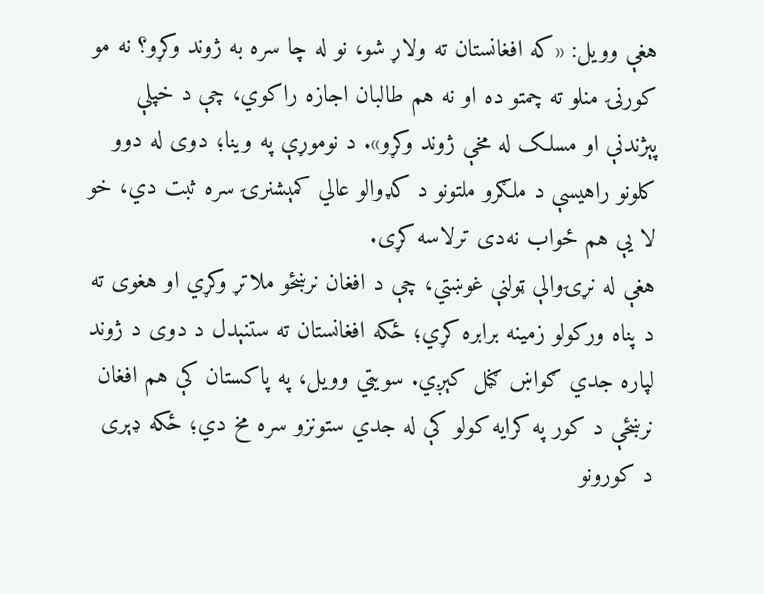هغې وویل: «که افغانستان ته ولاړ شو، نو له چا سره به ژوند وکړو؟ نه مو کورنۍ منلو ته چمتو ده او نه هم طالبان اجازه راکوي، چې د خپلې پېژندنې او مسلک له مخې ژوند وکړو». د نوموړې په وینا؛ دوی له دوو کلونو راهیسې د ملګرو ملتونو د کډوالو عالي کمېشنرۍ سره ثبت دي، خو لا یې هم ځواب نه‌دی ترلاسه کړی.
هغې له نړۍوالې ټولنې غوښتي، چې د افغان نرښځو ملاتړ وکړي او هغوی ته د پناه ورکولو زمینه برابره کړي؛ ځکه افغانستان ته ستنېدل د دوی د ژوند لپاره جدي ګواښ ګڼل کېږي. سویټي وویل، په پاکستان کې هم افغان نرښځې د کور په کرایه کولو کې له جدي ستونزو سره مخ دي؛ ځکه ډېری د کورونو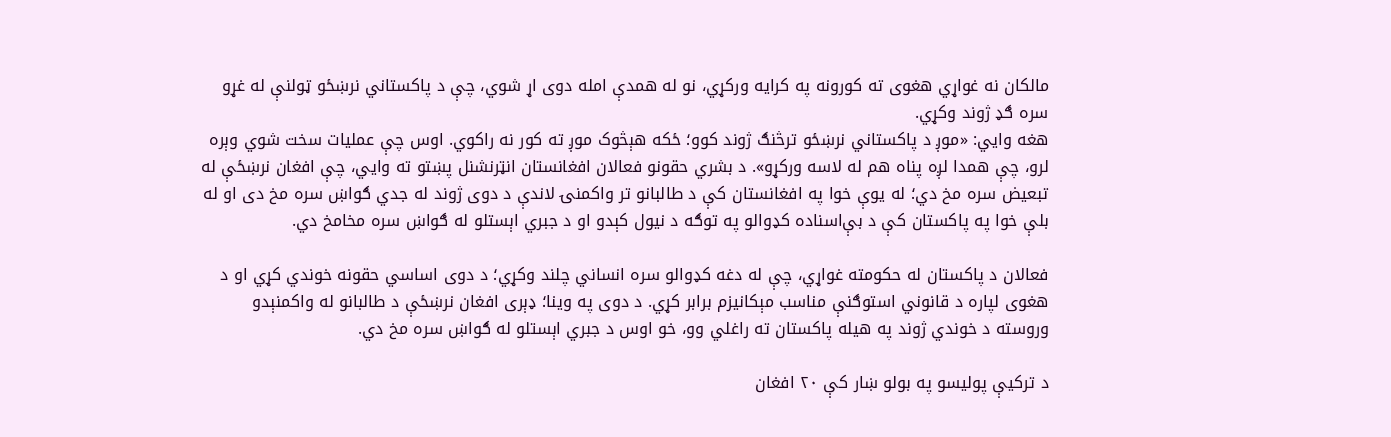مالکان نه غواړي هغوی ته کورونه په کرایه ورکړي، نو له همدې امله دوی اړ شوي، چې د پاکستاني نرښځو ټولنې له غړو سره ګډ ژوند وکړي.
هغه وایي: «موږ د پاکستاني نرښځو ترڅنګ ژوند کوو؛ ځکه هېڅوک موږ ته کور نه راکوي. اوس چې عملیات سخت شوي وېره لرو، چې همدا لږه پناه هم له لاسه ورکړو». د بشري حقونو فعالان افغانستان انټرنشنل پښتو ته وايي، چې افغان نرښځې له تبعیض سره مخ دي؛ له یوې خوا په افغانستان کې د طالبانو تر واکمنۍ لاندې د دوی ژوند له جدي ګواښ سره مخ دی او له بلې خوا په پاکستان کې د بې‌اسناده کډوالو په توګه د نیول کېدو او د جبري اېستلو له ګواښ سره مخامخ دي.

فعالان د پاکستان له حکومته غواړي، چې له دغه کډوالو سره انساني چلند وکړي؛ د دوی اساسي حقونه خوندي کړي او د هغوی لپاره د قانوني استوګنې مناسب مېکانیزم برابر کړي. د دوی په وینا؛ ډېری افغان نرښځې د طالبانو له واکمنېدو وروسته د خوندي ژوند په هیله پاکستان ته راغلي وو، خو اوس د جبري اېستلو له ګواښ سره مخ دي.

د ترکیې پولیسو په بولو ښار کې ۲۰ افغان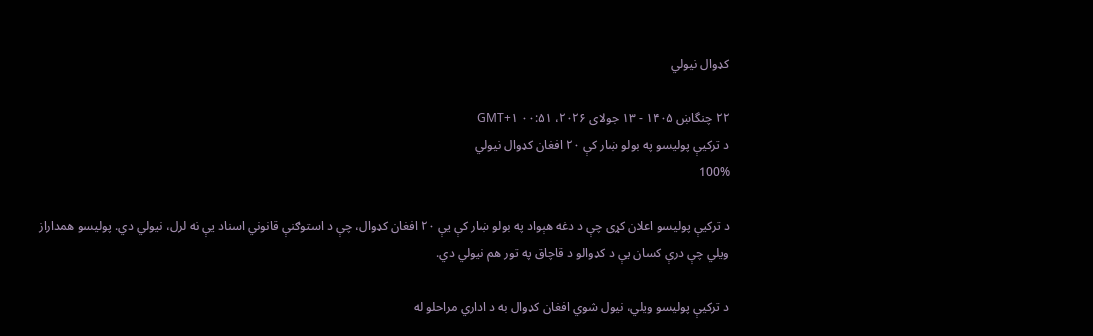کډوال نیولي

۲۲ چنگاښ ۱۴۰۵ - ۱۳ جولای ۲۰۲۶، ۰۰:۵۱ GMT+۱
د ترکیې پولیسو په بولو ښار کې ۲۰ افغان کډوال نیولي
100%

د ترکیې پولیسو اعلان کړی چې د دغه هېواد په بولو ښار کې یې ۲۰ افغان کډوال، چې د استوګنې قانوني اسناد یې نه لرل، نیولي دي. پولیسو همداراز ویلي چې درې کسان یې د کډوالو د قاچاق په تور هم نیولي دي.

د ترکیې پولیسو ویلي، نیول شوي افغان کډوال به د اداري مراحلو له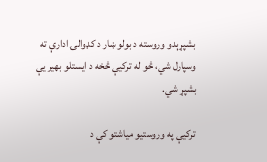بشپړېدو وروسته د بولو ښار د کډوالۍ ادارې ته وسپارل شي، څو له ترکیې څخه د ایستلو بهیر یې بشپړ شي.

ترکیې په وروستیو میاشتو کې د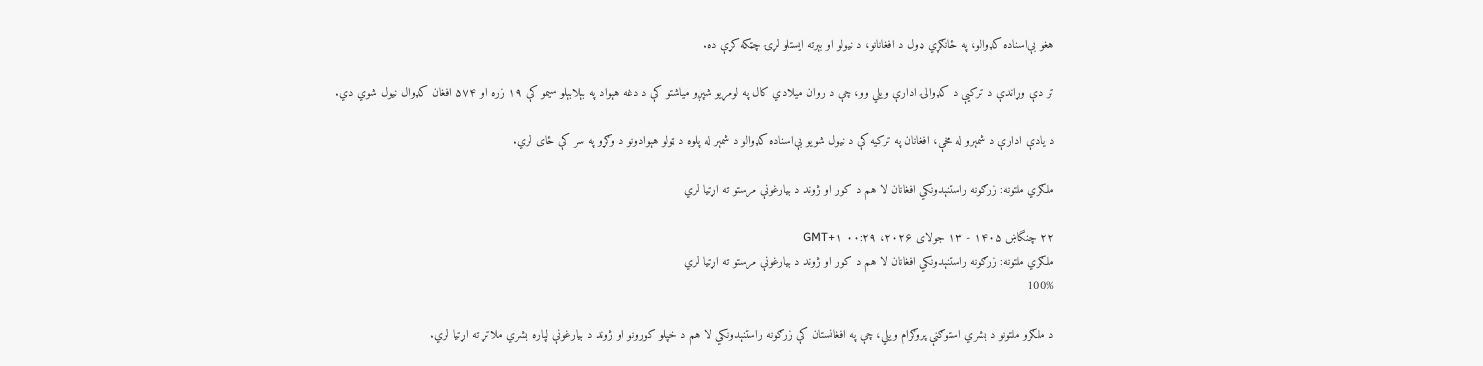هغو بې‌اسناده کډوالو، په ځانګړي ډول د افغانانو، د نیولو او بېرته ایستلو لړۍ چټکه کړې ده.

تر دې وړاندې د ترکیې د کډوالۍ ادارې ویلي وو، چې د روان میلادي کال په لومړیو شپږو میاشتو کې د دغه هېواد په بېلابېلو سیمو کې ۱۹ زره او ۵۷۴ افغان کډوال نیول شوي دي.

د یادې ادارې د شمېرو له مخې، افغانان په ترکیه کې د نیول شویو بې‌اسناده کډوالو د شمېر له پلوه د ټولو هېوادونو د وګړو په سر کې ځای لري.

ملګري ملتونه: زرګونه راستنېدونکي افغانان لا هم د کور او ژوند د بیارغونې مرستو ته اړتیا لري

۲۲ چنگاښ ۱۴۰۵ - ۱۳ جولای ۲۰۲۶، ۰۰:۲۹ GMT+۱
ملګري ملتونه: زرګونه راستنېدونکي افغانان لا هم د کور او ژوند د بیارغونې مرستو ته اړتیا لري
100%

د ملګرو ملتونو د بشري استوګنې پروګرام ویلي، چې په افغانستان کې زرګونه راستنېدونکي لا هم د خپلو کورونو او ژوند د بیارغونې لپاره بشري ملاتړ ته اړتیا لري.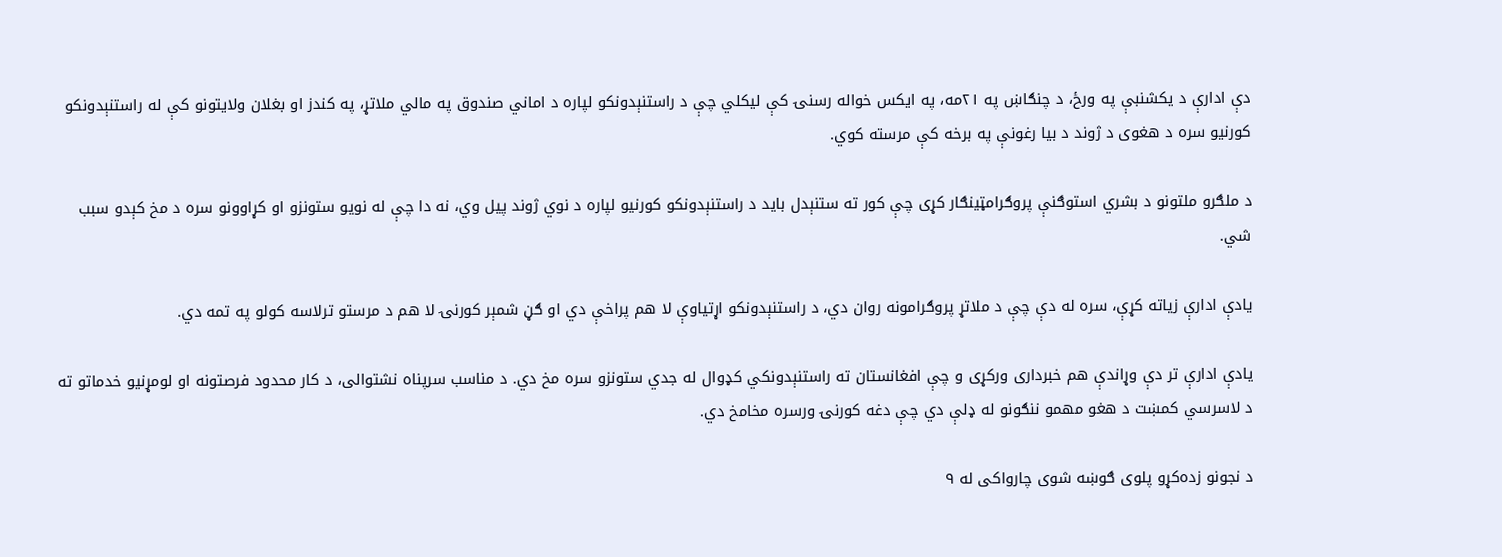دې ادارې د یکشنبې په ورځ، د چنګاښ په ۲۱مه، په ایکس خواله رسنۍ کې لیکلي چې د راستنېدونکو لپاره د اماني صندوق په مالي ملاتړ، په کندز او بغلان ولایتونو کې له راستنېدونکو کورنیو سره د هغوی د ژوند د بیا رغونې په برخه کې مرسته کوي.

د ملګرو ملتونو د بشري استوګنې پروګرامټینګار کړی چې کور ته ستنېدل باید د راستنېدونکو کورنیو لپاره د نوي ژوند پیل وي، نه دا چې له نویو ستونزو او کړاوونو سره د مخ کېدو سبب شي.

یادې ادارې زیاته کړې، سره له دې چې د ملاتړ پروګرامونه روان دي، د راستنېدونکو اړتیاوې لا هم پراخې دي او ګڼ شمېر کورنۍ لا هم د مرستو ترلاسه کولو په تمه دي.

یادې ادارې تر دې وړاندې هم خبرداری ورکړی و چې افغانستان ته راستنېدونکي کډوال له جدي ستونزو سره مخ دي. د مناسب سرپناه نشتوالی، د کار محدود فرصتونه او لومړنیو خدماتو ته د لاسرسي کمښت د هغو مهمو ننګونو له ډلې دي چې دغه کورنۍ ورسره مخامخ دي.

د نجونو زده‌کړو پلوی ګوښه شوی چارواکی له ۹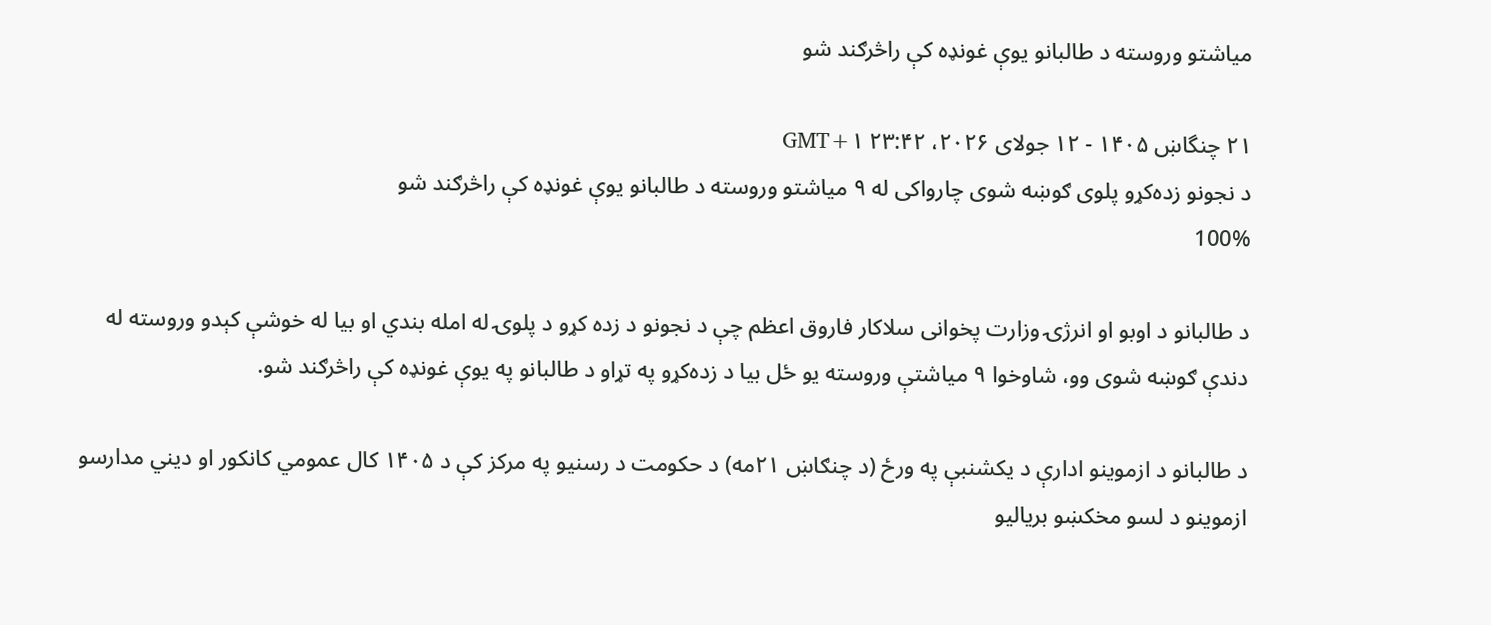میاشتو وروسته د طالبانو یوې غونډه کې راڅرګند شو

۲۱ چنگاښ ۱۴۰۵ - ۱۲ جولای ۲۰۲۶، ۲۳:۴۲ GMT+۱
د نجونو زده‌کړو پلوی ګوښه شوی چارواکی له ۹ میاشتو وروسته د طالبانو یوې غونډه کې راڅرګند شو
100%

د طالبانو د اوبو او انرژۍ وزارت پخوانی سلاکار فاروق اعظم چې د نجونو د زده‌ کړو د پلوۍ له امله بندي او بیا له خوشې کېدو وروسته له دندې ګوښه شوی وو، شاوخوا ۹ میاشتې وروسته یو ځل بیا د زده‌کړو په تړاو د طالبانو په یوې غونډه کې راڅرګند شو.

د طالبانو د ازموینو ادارې د یکشنبې په ورځ (د چنګاښ ۲۱مه) د حکومت د رسنیو په مرکز کې د ۱۴۰۵ کال عمومي کانکور او دیني مدارسو ازموینو د لسو مخکښو بریالیو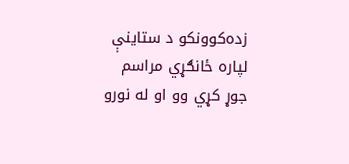زده‌کوونکو د ستاینې لپاره ځانګړي مراسم جوړ کړي وو او له نورو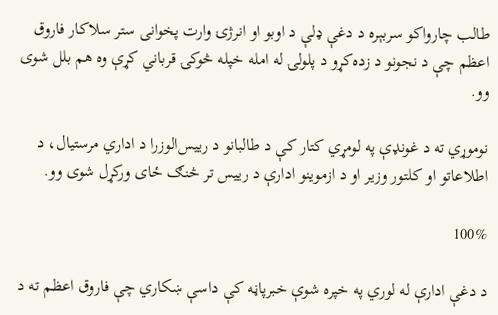طالب چارواکو سربېره د دغې ډلې د اوبو او انرژۍ وارت پخوانی ستر سلاکار فاروق اعظم چې د نجونو د زده‌کړو د پلولۍ له امله خپله څوکۍ قرباني کړې وه هم بلل شوی وو.

نوموړي ته د غونډې په لومړي کتار کې د طالبانو د رييس‌الوزرا د اداري مرستیال، د اطلاعاتو او کلتور وزیر او د ازموینو ادارې د رييس تر څنګ ځای ورکړل شوی وو.

100%

د دغې ادارې له لوري په خپره شوې خبرپاڼه کې داسې ښکاري چې فاروق اعظم ته د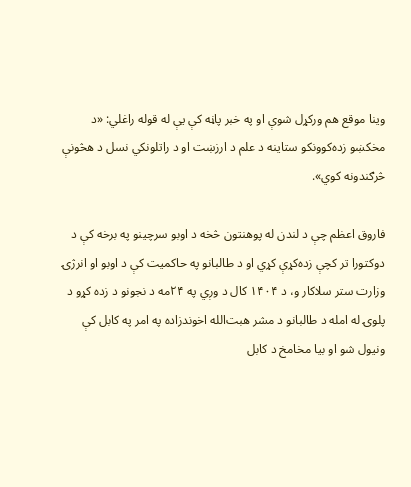وینا موقع هم ورکړل شوې او په خبر پاڼه کې یې له قوله راغلي: «د مخکښو زده‌کوونکو ستاینه د علم د ارزښت او د راتلونکي نسل د هڅونې څرګندونه کوي».

فاروق اعظم چې د لندن له پوهنتون څخه د اوبو سرچینو په برخه کې د دوکتورا تر کچې زده‌کړې کړي او د طالبانو په حاکمیت کې د اوبو او انرژۍ وزارت ستر سلاکار و، د ۱۴۰۴ کال د وږي په ۲۴مه د نجونو د زده کړو د پلوۍ له امله د طالبانو د مشر هبت‌الله اخوندزاده په امر په کابل کې ونیول شو او بیا مخامخ د کابل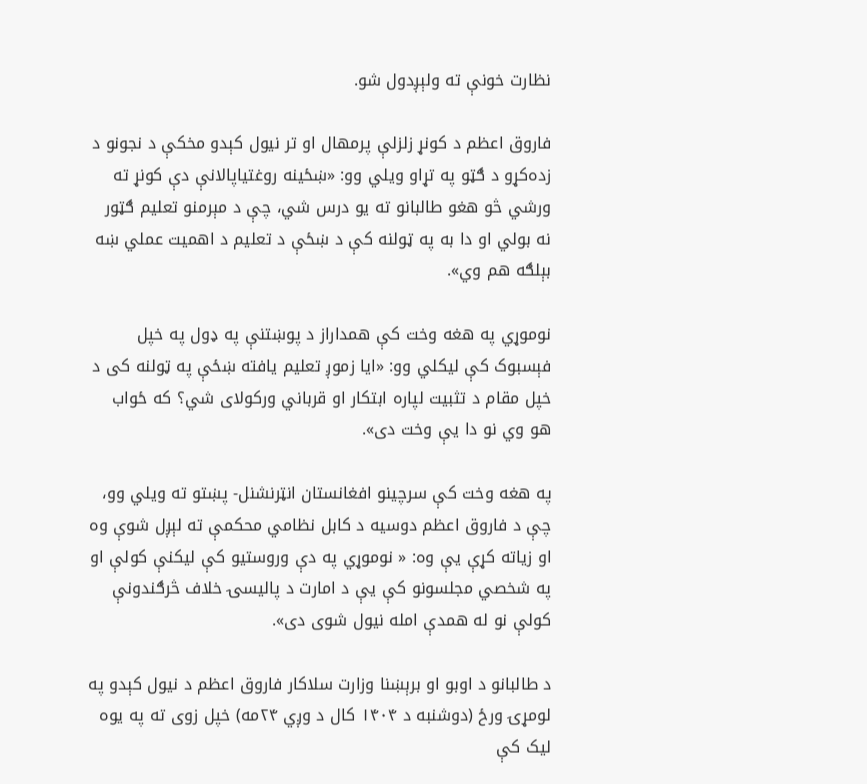نظارت خونې ته ولېږدول شو.

فاروق اعظم د کونړ زلزلې پرمهال او تر نیول کېدو مخکې د نجونو د زده‌کړو د ګټو په تړاو ویلي وو: «ښځینه روغتیاپالانې دې کونړ ته ورشي څو هغو طالبانو ته یو درس شي، چې د مېرمنو تعلیم ګټور نه بولي او دا به په ټولنه کې د ښځې د تعلیم د اهمیت عملي ښه بېلګه هم وي».

نوموړي په هغه وخت کې همداراز د پوښتنې په ډول په خپل فېسبوک کې لیکلي وو: «ایا زموږ تعلیم یافته ښځې په ټولنه کی د خپل مقام د تثبیت لپاره ابتکار او قرباني ورکولای شي؟ که ځواب هو وي نو دا یې وخت دی».

په هغه وخت کې سرچینو افغانستان انټرنشنل- پښتو ته ویلي وو، چې د فاروق اعظم دوسیه د کابل نظامي محکمې ته لېږل شوې وه او زیاته کړې یې وه: « نوموړي په دې وروستیو کې لیکنې کولې او په شخصي مجلسونو کې یې د امارت د پالیسۍ خلاف څرګندونې کولې نو له همدې امله نیول شوی دی».

د طالبانو د اوبو او برېښنا وزارت سلاکار فاروق اعظم د نیول کېدو په لومړۍ ورځ (دوشنبه د ۱۴۰۴ کال د وږي ۲۴مه) خپل زوی ته په یوه لیک کې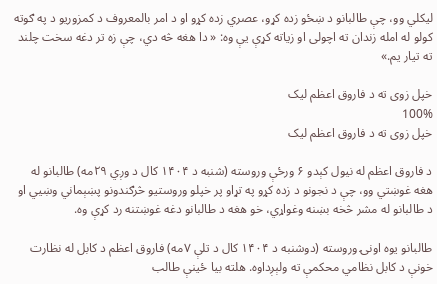لیکلي وو، چې طالبانو د ښځو زده کړو، عصري زده کړو او د امر بالمعروف د کمزوریو د په ګوته کولو له امله زندان ته اچولی او زیاته کړې یې وه: « دا هغه څه دي، چې زه تر دغه سخت چلند ته تیار یم.»

خپل زوی ته د فاروق اعظم لیک
100%
خپل زوی ته د فاروق اعظم لیک

د فاروق اعظم له نیول کېدو ۶ ورځې وروسته (شنبه د ۱۴۰۴ کال د وږي ۲۹مه) طالبانو له هغه غوښتي وو، چې د نجونو د زده کړو په تړاو پر خپلو وروستیو څرګندونو پښېماني وښيي او د طالبانو له مشر څخه بښنه وغواړي، خو هغه د طالبانو دغه غوښتنه رد کړې وه.

طالبانو یوه اونۍ وروسته (دوشنبه د ۱۴۰۴ کال د تلې ۷مه) فاروق اعظم د کابل له نظارت خونې د کابل نظامي محکمې ته ولېږداوه. هلته بیا ځينې طالب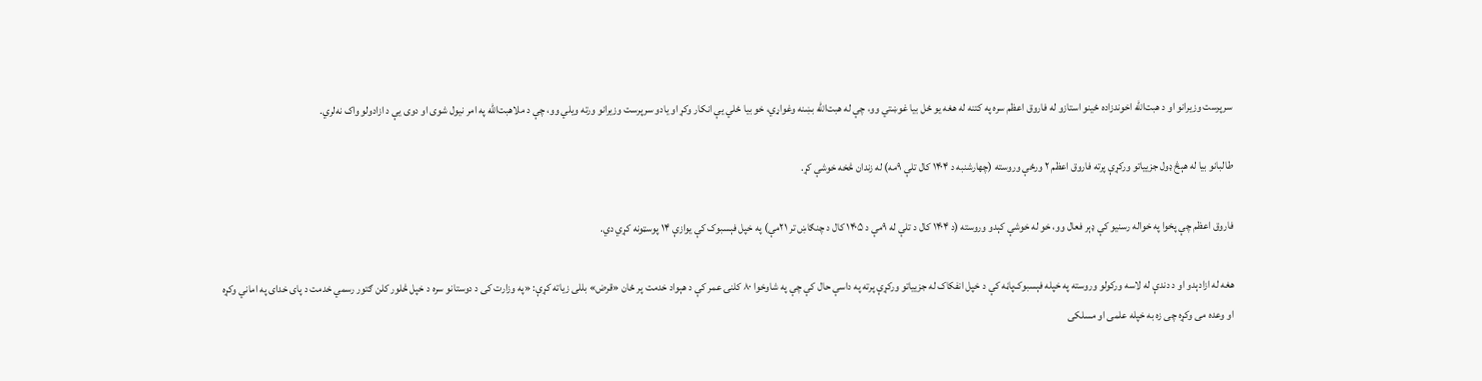سرپرست وزیرانو او د هبت‌الله اخوندزاده ځينو استازو له فاروق اعظم سره په کتنه له هغه یو ځل بیا غوښتي وو، چې له هبت‌الله بښنه وغواړي، خو بیا ځلي یې انکار وکړ او یادو سرپرست وزیرانو ورته ویلي وو، چې د ملاهبت‌الله په امر نیول شوی او دوی یې د ازادولو واک نه‌لري.

طالبانو بیا له هېڅ ډول جزییاتو ورکړې پرته فاروق اعظم ۲ ورځې وروسته (چهارشنبه د ۱۴۰۴ کال تلې ۹مه) له زندان څخه خوشې کړ.

فاروق اعظم چې پخوا په خواله رسنیو کې ډېر فعال وو، خو له خوشې کېدو وروسته (د ۱۴۰۴ کال د تلې له ۹مې د ۱۴۰۵ کال د چنګاښ تر ۲۱مې) په خپل فېسبوک کې یوازې ۱۴ پوسټونه کړي دي.

هغه له ازادېدو او د دندې له لاسه ورکولو وروسته په خپله فېسبوک‌پاڼه کې د خپل انفکاک له جزییاتو ورکړې پرته په داسې حال کې چې په شاوخوا ۸۰ کلنۍ عمر کې د هېواد خدمت پر ځان «قرض» بللی زیاته کړې: «په وزارت کی د دوستانو سره د خپل څلور کلن ګتور رسمي خدمت د پای خدای په اماني وکړه او وعده می وکړه چی زه به خپله علمی او مسلکی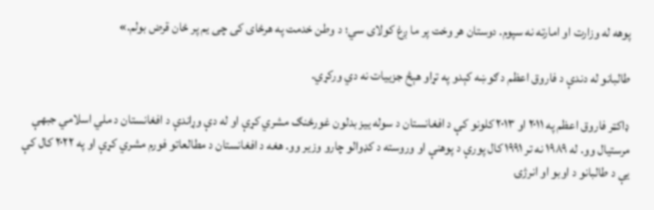پوهه له وزارت او امارته نه سپوم. دوستان هر وخت پر ما ږغ کولای سي؛ د وطن خدمت په هرځای کی چی یم پر ځان قرض بولم.»

طالبانو له دندې د فاروق اعظم د ګوښه کېدو په تړاو هېڅ جزییات نه دي ورکړي.

ډاکټر فاروق اعظم په ۲۰۱۱ او ۲۰۱۳ کلونو کې د افغانستان د سوله ییز بدلون غورځنګ مشري کړې او له دې وړاندې د افغانستان د ملي اسلامي جبهې مرستیال وو. له ۱۹۸۹ نه تر ۱۹۹۱ کال پورې د پوهنې او وروسته د کډوالو چارو وزیر وو. هغه د افغانستان د مطالعاتو فورم مشري کړې او په ۲۰۲۲ کال کې یې د طالبانو د اوبو او انرژۍ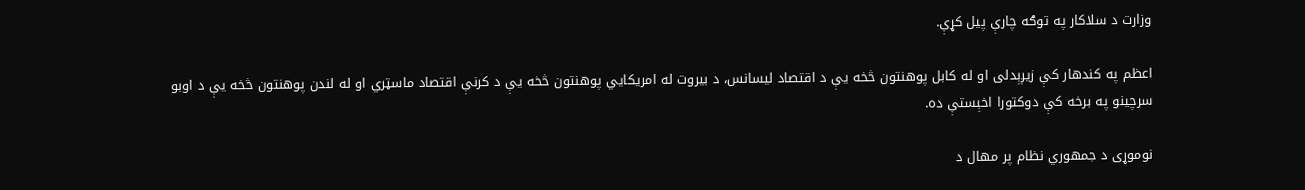وزارت د سلاکار په توګه چارې پیل کړې.

اعظم په کندهار کې زیږېدلی او له کابل پوهنتون څخه یې د اقتصاد لیسانس، د بیروت له امریکایي پوهنتون څخه یې د کرنې اقتصاد ماسټري او له لندن پوهنتون څخه یې د اوبو سرچینو په برخه کې دوکتورا اخېستې ده.

نوموړی د جمهوري نظام پر مهال د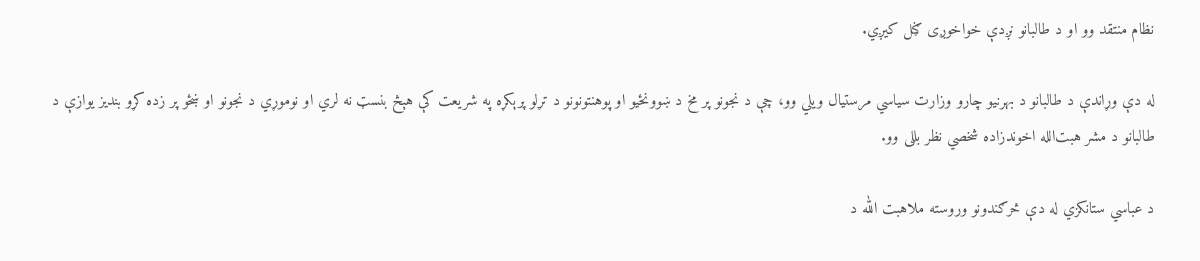نظام منتقد وو او د طالبانو نږدې خواخوږی ګڼل کیږي.

له دې وړاندې د طالبانو د بهرنیو چارو وزارت سیاسي مرستیال ویلي وو، چې د نجونو پر مخ د ښوونځیو او پوهنتونونو د تړلو پرېکړه په شریعت کې هېڅ بنسټ نه لري او نوموړي د نجونو او ښځو پر زده کړو بندیز یوازې د طالبانو د مشر هبت‌الله اخوندزاده شخصي نظر بللی وو.

د عباسي ستانکزي له دې څرګندونو وروسته ملاهبت الله د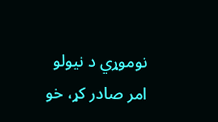نوموړي د نیولو امر صادر کړ، خو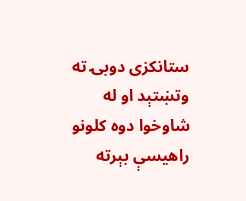ستانکزی دوبۍ ته وتښتېد او له شاوخوا دوه کلونو راهیسې بېرته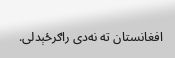افغانستان ته نه‌دی راګرځېدلی.